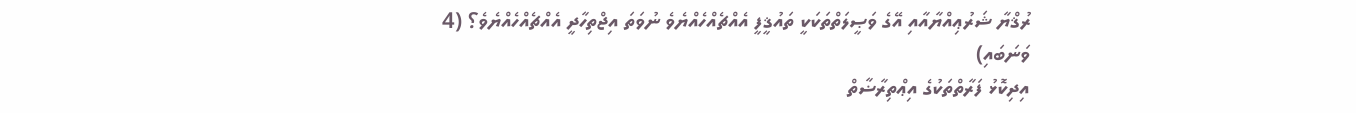ރުޤްޔާ ޝަރުޢިއްޔާއާއި އޭގެ ވަޞީލަތްތަކަކީ ތައުޤީފީ އެއްޗެއްހެއްޔެވެ ނުވަތަ އިޖްތިހާދީ އެއްޗެއްހެއްޔެވެ؟ (4 ވަނަބައި)
އިދިކޮޅު ފަރާތްތަކުގެ އިޢްތިރާޟާތް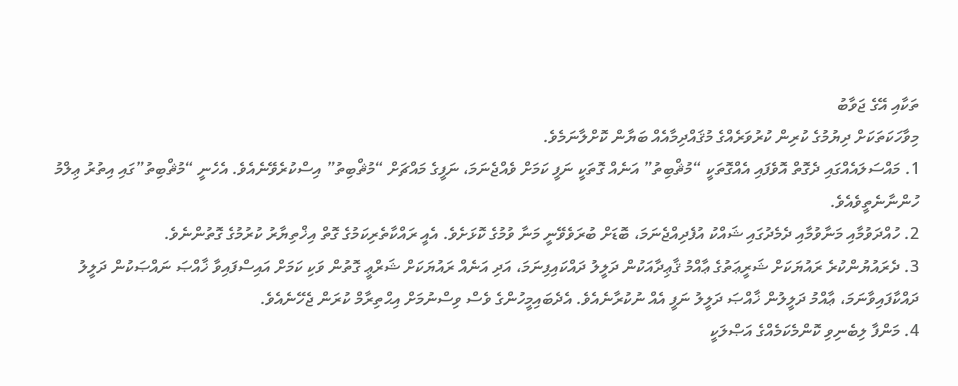ތަކާއި އޭގެ ޖަވާބު
މިވާހަކަތަކަށް ދިޔުމުގެ ކުރިން ކުރުވަރެއްގެ މުޤައްދިމާއެއް ބަޔާން ކޮށްލާނަމެވެ.
1. މައްސަލައެއްގައި ދެގޮތް އޮވެފައި އެއްގޮތަކީ “މުޘްބިތު” އަނެއް ގޮތަކީ ނަފީ ކަމަށް ވެއްޖެނަމަ، ނަފީގެ މައްޗަށް “މުޘްބިތު” އިސްކުރެވޭނެއެވެ. އެހެނީ “މުޘްބިތު”ގައި އިތުރު ޢިލްމު ހުންނާނެތީވެއެވެ.
2. ހުއްދަވުމާއި މަނާވުމާއި ދެމެދުގައި ޝައްކު އުފެދިއްޖެނަމަ، ބޮޑަށް ބުރަވެވޭނީ މަނާ ވުމުގެ ކޮޅަށެވެ. އެއީ ރައްކާތެރިކަމުގެ ގޮތް އިޚްތިޔާރު ކުރުމުގެ ގޮތުންނެވެ.
3. ދެރައުޔުންކުރެ ރައުޔަކަށް ޝަރީޢަތުގެ ޢާއްމު ޤާޢިދާއަކުން ދަލީލު ދައްކައިފިނަމަ، އަދި އަނެއް ރައުޔަކަށް ޝަރްޢީ ގޮތުން ވަކި ކަމަށް އައިސްފައިވާ ޚާއްޞަ ނައްޞަކުން ދަލީލު ދައްކާފައިވާނަމަ، ޢާއްމު ދަލީލުން ޚާއްޞަ ދަލީލު ނަފީ އެއް ނުކުރާނެއެވެ. އެދެބައިމީހުންގެ ވެސް ވިސްނުމަށް އިޙްތިރާމް ކުރަން ޖެހޭނެއެވެ.
4. މަންފާ ލިބެނިވި ކޮންމެކަމެއްގެ އަޞްލަކީ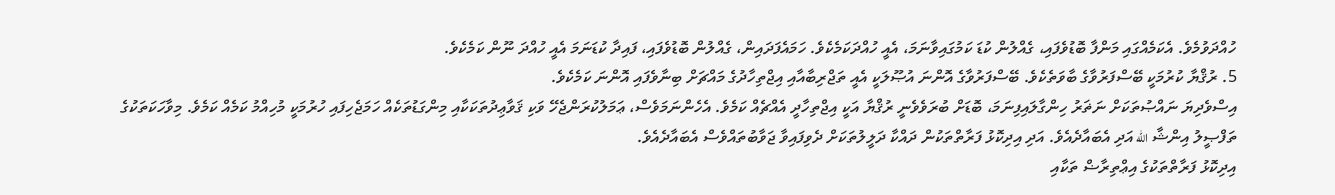ހުއްދަވުމެވެ. އެކަމެއްގައި މަންފާ ބޮޑުވެފައި، ގެއްލުން ކުޑަ ކަމުގައިވާނަމަ، އެއީ ހުއްދަކަމެކެވެ. ހަމައެފަދައިން، ގެއްލުން ބޮޑުވެފައި، ފައިދާ ކުޑަނަމަ އެއީ ހުއްދަ ނޫން ކަމެކެވެ.
5. ރުޤްޔާ ކުރުމަކީ ބޭސްފަރުވާގެ ބާވަތެކެވެ. ބޭސްފަރުވާގެ އޮންނަ އުޞޫލަކީ އެއީ ތަޖްރިބާއާއި އިޖްތިހާދުގެ މައްޗަށް ބިނާވެފައި އޮންނަ ކަމެކެވެ.
އިސްވެދިޔަ ނައްޞުތަކަށް ނަޡަރު ހިންގާލައިފިނަމަ، ބޮޑަށް ބުރަވެވެނީ ރުޤްޔާ އަކީ އިޖްތިހާދީ އެއްޗެއް ކަމެވެ. އެހެންނަމަވެސް، ޢަމަލުކުރަންޖެހޭ ވަކި ޤަވާޢިދުތަކަކާއި މިންގަޑުތަކެއް ހަމަޖެހިފައި ހުރުމަކީ މުހިއްމު ކަމެއް ކަމެވެ. މިވާހަކަތަކުގެ ތަފްޞީލު އިންޝާ الله އަދި އެބައާދެއެވެ. އަދި އިދިކޮޅު ފަރާތްތަކުން ދައްކާ ދަލީލުތަކަށް ދެވިފައިވާ ޖަވާބުތައްވެސް އެބައާދެއެވެ.
އިދިކޮޅު ފަރާތްތަކުގެ އިޢްތިރާޟް ތަކާއި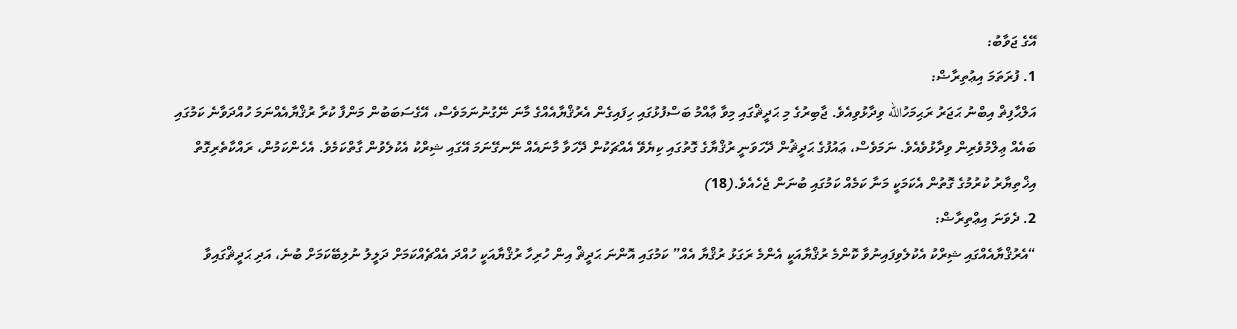އޭގެ ޖަވާބު:
1. ފުރަތަމަ އިޢުތިރާޟް:
އަލްޙާފިޡް އިބްނު ޙަޖަރު ރަޙިމަހުالله ވިދާޅުވިއެވެ. ޖާބިރުގެ މި ޙަދީޘްގައި މިވާ ޢާއްމު ބަސްފުޅުގައި ހިފައިގެން އެރުޤްޔާއެއްގެ މާނަ ނޭގުނުނަމަވެސް، އޭގެސަބަބުން މަންފާ ކުރާ ރުޤްޔާއެއްނަމަ ހުއްދަވާނެ ކަމުގައި ބައެއް ޢިލްމުވެރިން ވިދާޅުވެއެވެ. ނަމަވެސް، ޢައުފުގެ ޙަދީޘުން ދޭހަވަނީ ރުޤްޔާގެ ގޮތުގައި ކިޔެވޭ އެއްޗަކުން ދޭހަވާ މާނައެއް ނޭނގޭނަމަ އޭގައި ޝިރްކު އެކުލެވުން ގާތްކަމެވެ. އެހެންކަމުން، ރައްކާތެރިގޮތް އިޚްތިޔާރު ކުރުމުގެ ގޮތުން އެކަމަކީ މަނާ ކަމެއް ކަމުގައި ބުނަން ޖެހެއެވެ.(18)
2. ދެވަނަ އިޢްތިރާޟް:
“އެރުޤްޔާއެއްގައި ޝިރްކު އެކުލެވިފައިނުވާ ކޮންމެ ރުޤްޔާއަކީ އެންމެ ރަގަޅު ރުޤްޔާ އެއް” ކަމުގައި އޮންނަ ޙަދީޘް އިން ހުރިހާ ރުޤްޔާއަކީ ހުއްދަ އެއްޗެއްކަމަށް ދަލީލު ނުލިބޭކަމަށް ބުނެ، އަދި ޙަދީޘްގައިވާ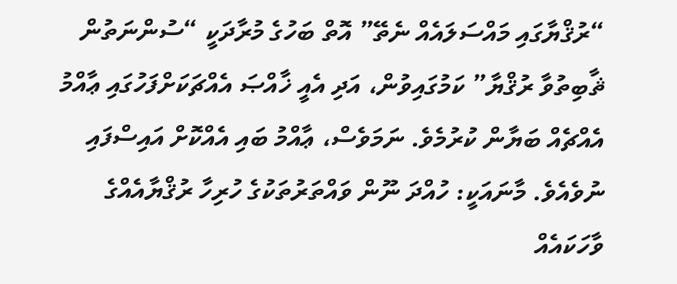“ރުޤްޔާގައި މައްސަލައެއް ނެތޭ” އޮތް ބަހުގެ މުރާދަކީ “ސުންނަތުން ޘާބިތުވާ ރުޤްޔާ” ކަމުގައިވުން، އަދި އެއީ ޚާއްޞަ އެއްޗަކަށްފަހުގައި ޢާއްމު އެއްޗެއް ބަޔާން ކުރުމެވެ. ނަމަވެސް، ޢާއްމު ބައި އެއްކޮށް އައިސްފައި ނުވެއެވެ. މާނައަކީ: ހުއްދަ ނޫން ވައްތަރުތަކުގެ ހުރިހާ ރުޤްޔާއެއްގެ ވާހަކައެއް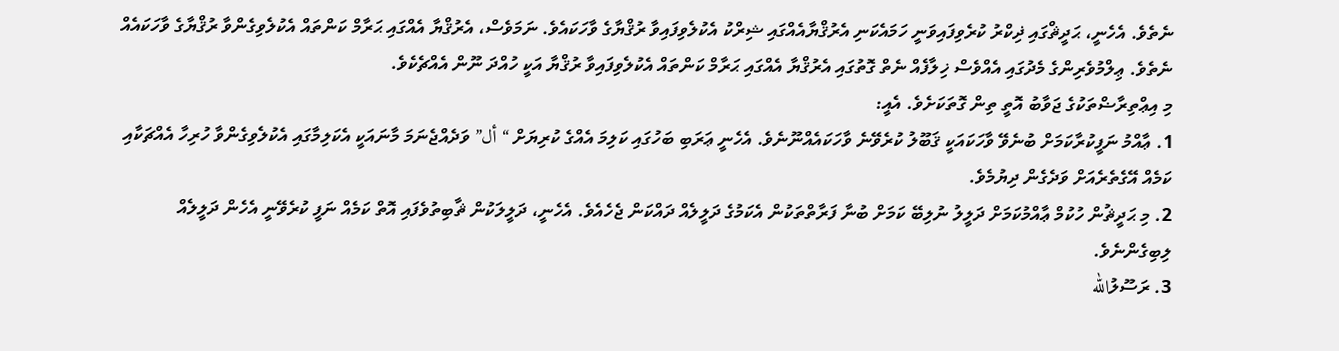ނެތެވެ. އެހެނީ، ޙަދީޘްގައި ޛިކްރު ކުރެވިފައިވަނީ ހަމައެކަނި އެރުޤްޔާއެއްގައި ޝިރްކު އެކުލެވިފައިވާ ރުޤްޔާގެ ވާހަކައެވެ. ނަމަވެސް، އެރުޤްޔާ އެއްގައި ޙަރާމް ކަންތައް އެކުލެވިގެންވާ ރުޤްޔާގެ ވާހަކައެއް ނެތެވެ. ޢިލްމުވެރިންގެ މެދުގައި އެއްވެސް ޚިލާފެއް ނެތް ގޮތުގައި އެރުޤްޔާ އެއްގައި ޙަރާމް ކަންތައް އެކުލެވިފައިވާ ރުޤްޔާ އަކީ ހުއްދަ ނޫން އެއްޗެކެވެ.
މި އިޢްތިރާޟްތަކުގެ ޖަވާބު އޮތީ ތިން ގޮތަކަށެވެ. އެއީ:
1. ޢާއްމު ނަފީކުރާކަމަށް ބުނެވޭ ވާހަކައަކީ ޤަބޫލު ކުރެވޭނެ ވާހަކައެއްނޫނެވެ. އެހެނީ ޢަރަބި ބަހުގައި ކަލިމަ އެއްގެ ކުރިޔަށް “أل” ވަދެއްޖެނަމަ މާނައަކީ އެކަލިމާގައި އެކުލެވިގެންވާ ހުރިހާ އެއްޗަކާއި ކަމެއް އޭގެތެރެއަށް ވަދެގެން ދިޔުމެވެ.
2. މި ޙަދީޘުން ހުކުމް ޢާއްމުކަމަށް ދަލީލު ނުލިބޭ ކަމަށް ބުނާ ފަރާތްތަކުން އެކަމުގެ ދަލީލެއް ދައްކަން ޖެހެއެވެ. އެހެނީ، ދަލީލަކުން ޘާބިތުވެފައި އޮތް ކަމެއް ނަފީ ކުރެވޭނީ އެހެން ދަލީލެއް ލިބިގެންނެވެ.
3. ރަސޫލުالله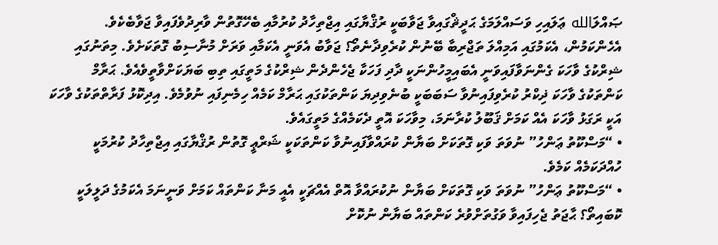ޞައްލަالله ޢަލައިހި ވަސައްލަމަގެ ޙަދީޘްގައިވާ ޖަވާބަކީ ރުޤްޔާގައި އިޖްތިހާދު ކުރުމާއި ބެހޭގޮތުން ވާރިދުވެފައިވާ ޖަވާބެކެވެ. އެހެންކަމުން، އެކަމުގައި އަމިއްލަ ތަޖްރިބާ ބޭނުން ކުރެވިދާނެތޯ؟ ޖަވާބު އެވަނީ އެކަމާއި ވަރަށް މުނާސިބު ގޮތަކަށެވެ. މިތަނުގައި ޝިރްކުގެ ވާހަކަ ގެންނަވާފައިވަނީ އެބައިމީހުންނަކީ ދާދި ފަހަކާ ޖެހެންދެން ޝިރްކުގެ މަތީގައި ތިބި ބަޔަކަށްވާތީވެއެވެ. ޙަރާމް ކަންތަކުގެ ވާހަކަ ޛިކްރު ކުރެވިފައިނުވާ ސަބަބަކީ ބުނެވިދިޔަ ކަންތަކުގައި ޙަރާމް ކަމެއް ހިމެނިފައި ނުވުމެވެ. އިދިކޮޅު ފަރާތްތަކުގެ ވާހަކަ އަކީ ރަގަޅު ވާހަކަ އެއް ކަމަށް ޤަބޫލު ކުރާނަމަ، މިވާހަކަ އޮތީ ދެކަމެއްގެ މަތީގައެވެ.
• “މަސްކޫތު ޢަންހު” ނުވަތަ ވަކި ގޮތަކަށް ބަޔާން ކުރައްވާފައިނުވާ ކަންތަކަކީ ޝަރްޢީ ގޮތުން ރުޤްޔާގައި އިޖްތިހާދު ކުރުމަކީ ހުއްދަކަމެއް ކަމެވެ.
• “މަސްކޫތު ޢަންހު” ނުވަތަ ވަކި ގޮތަކަށް ބަޔާން ނުކުރައްވާ އޮތް އެއްޗަކީ އެއީ މަނާ ކަންތައް ކަމަށް ވަނީނަމަ އެކަމުގެ ދަލީލަކީ ކޮބައިތޯ؟ ޙާޖަތު ޖެހިފައިވާ ވަގުތަށްވުރެ ކަންތައް ބަޔާން ނުކޮށް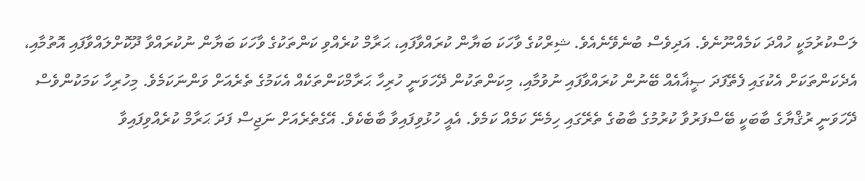ލަސްކުރުމަކީ ހުއްދަ ކަމެއްނޫނެވެ. އަދިވެސް ބުނެވޭނެއެވެ. ޝިރްކުގެ ވާހަކަ ބަޔާން ކުރައްވާފައި، ޙަރާމް ކުރެއްވި ކަންތަކުގެ ވާހަކަ ބަޔާން ނުކުރައްވާ ދޫކޮށްލައްވާފައި އޮތުމާއި، އެދެކަންތަކަށް އެކުގައި ފެތޭފަދަ ޞީޣާއެއް ބޭނުން ކުރައްވާފައި ނުވުމާއި، މިކަންތަކުން ދޭހަވަނީ ހުރިހާ ޙަރާމްކަންތަކެއް އެކަމުގެ ތެރެއަށް ވަންނަކަމެވެ. މިހުރިހާ ކަމަކުންވެސް ދޭހަވަނީ ރުޤްޔާގެ ބާބަކީ ބޭސްފަރުވާ ކުރުމުގެ ބާބުގެ ތެރޭގައި ހިމެނޭ ކަމެއް ކަމެވެ. އެއީ ހުޅުވިފައިވާ ބާބެކެވެ. އޭގެތެރެއަށް ނަޖިސް ފަދަ ޙަރާމް ކުރެއްވިފައިވާ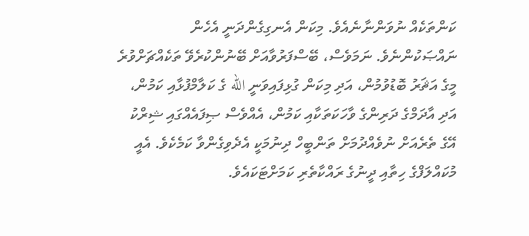ކަންތަކެއް ނުވަންނާނެއެވެ. މިކަން އެނގިގެންދަނީ އެހެން ނައްޞަކުންނެވެ. ނަމަވެސް، ބޭސްފަރުވާއަށް ބޭނުންކުރެވޭ ތަކެއްޗަށްވުރެ މީގެ އަޘަރު ބޮޑުވުމުން، އަދި މިކަން ގުޅިފައިވަނީ الله ގެ ކަލާމްފުޅާއި ކަމުން، އަދި އާދަމްގެ ދަރިންގެ ވާހަކަތަކާއި ކަމުން، އެއްވެސް ޞިފައެއްގައި ޝިރްކު އޭގެ ތެރެއަށް ނުވެއްދުމަށް ތަންބީހް ދިނުމަކީ އެދެވިގެންވާ ކަމެކެވެ. އެއީ މުކައްލަފްގެ ހިތާއި ދީނުގެ ރައްކާތެރި ކަމަށްޓަކައެވެ.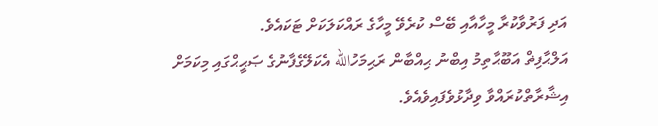އަދި ފަރުވާކުރާ މީހާއާއި ބޭސް ކުރެވޭ މީހާގެ ރައްކަލަކަށް ޓަކައެވެ.
އަލްޙާފިޡް އަބޫޙާތިމު އިބްނު ޙިއްބާން ރަޙިމަހުالله އެކަލޭގެފާނުގެ ޞަޙީޙްގައި މިކަމަށް އިޝާރާތްކުރައްވާ ވިދާޅުވެފައިވެއެވެ.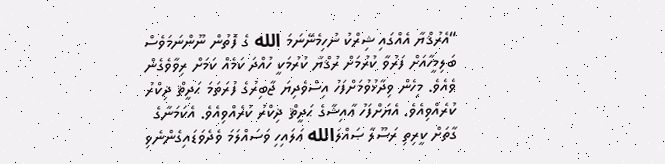“އެރުޤްޔާ އެއްގައި ޝިރްކު ނުހިމެނޭނަމަ الله ގެ ފޮތުން ނޫންނަމަވެސް ބަލިމީހާއަށް ފަރުވާ ކުރުމަށް ރުޤްޔާ ކުރުމަކީ ހުއްދަ ކަމެއް ކަމަށް ރިވާވެގެން ވެއެވެ. މިހެން ވިދާޅުވުމަށްފަހު އިސްވެދިޔަ ޖާބިރުގެ ފުރަތަމަ ޙަދީޘް ޛިކްރު ކުރެއްވިއެވެ. އެޔަށްފަހު ޢާއިޝާގެ ޙަދީޘް ޛިކްރު ކުރެއްވިއެވެ. އެކަމަނާގެ ގާތަށް ކީރިތި ރަސޫލާ ޞައްލަالله ޢަލައިހި ވަސައްލަމަ ވެދެވަޑައިގެންނެވި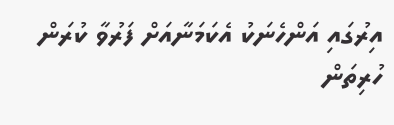އިރުގައި އަންހެނަކު އެކަމަނާއަށް ފަރުވާ ކުރަން ހުރިތަން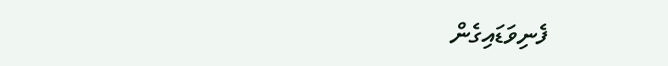ފެނިވަޑައިގެން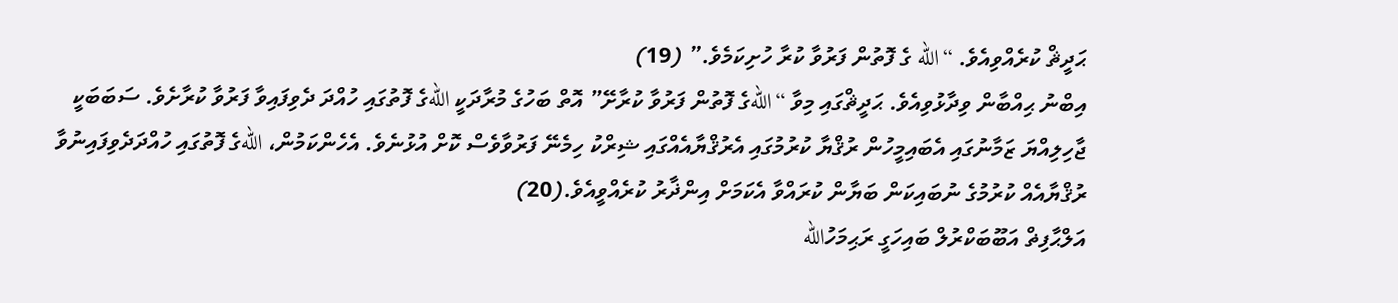ޙަދީޘް ކުރެއްވިއެވެ. “الله ގެ ފޮތުން ފަރުވާ ކުރާ ހުށިކަމެވެ.” (19)
އިބްނު ޙިއްބާން ވިދާޅުވިއެވެ. ޙަދީޘްގައި މިވާ “اللهގެ ފޮތުން ފަރުވާ ކުރާށޭ” އޮތް ބަހުގެ މުރާދަކީ اللهގެ ފޮތުގައި ހުއްދަ ދެވިފައިވާ ފަރުވާ ކުރާށެވެ. ސަބަބަކީ ޖާހިލިއްޔަ ޒަމާނުގައި އެބައިމީހުން ރުޤްޔާ ކުރުމުގައި އެރުޤްޔާއެއްގައި ޝިރްކު ހިމެނޭ ފަރުވާވެސް ކޮށް އުޅުނެވެ. އެހެންކަމުން، اللهގެ ފޮތުގައި ހުއްދަދެވިފައިނުވާ ރުޤްޔާއެއް ކުރުމުގެ ނުބައިކަން ބަޔާން ކުރައްވާ އެކަމަށް އިންޛާރު ކުރެއްވީއެވެ.(20)
އަލްޙާފިޡް އަބޫބަކްރުލް ބައިހަގީ ރަޙިމަހުالله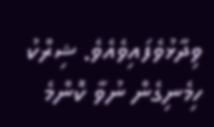ވިދާޅުވެފައިވެއެވެ. ޝިރްކު ހިމެނިގެން ނުވާ ކޮންމެ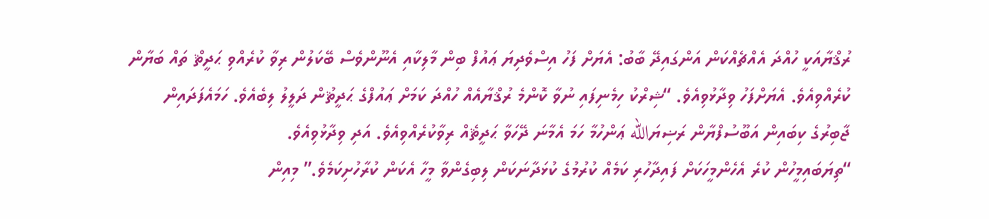ރުޤްޔާއަކީ ހުއްދަ އެއްޗެއްކަން އަންގައިދޭ ބާބު: އެޔަށް ފަހު އިސްވެދިޔަ ޢައުފް ބިން މާލިކާއި އެނޫންވެސް ބޭކަލުން ރިވާ ކުރެއްވި ޙަދީޘް ތައް ބަޔާން ކުރެއްވިއެވެ. އެޔަށްފަހު ވިދާޅުވިއެވެ. “ޝިރްކު ހިމެނިފައި ނުވާ ކޮންމެ ރުޤްޔާއެއް ހުއްދަ ކަމަށް ޢައުފްގެ ޙަދީޘުން ދަލީލު ލިބެއެވެ. ހަމައެފަދައިން ޖާބިރުގެ ކިބައިން އަބޫސުފްޔާން ރަޟިޔަالله ޢަންހުމާ ހަމަ އެމާނަ ދޭހަވާ ޙަދީޘެއް ރިވާކުރެއްވިއެވެ. އަދި ވިދާޅުވިއެވެ.
“ތިޔަބައިމީހުން ކުރެ އެހެންމީހަކަށް ފައިދާހުރި ކަމެއް ކުރުމުގެ ކުޅަދާނަކަން ލިބިގެންވާ މީހާ އެކަން ކުރާހުށިކަމެވެ.” މިއިން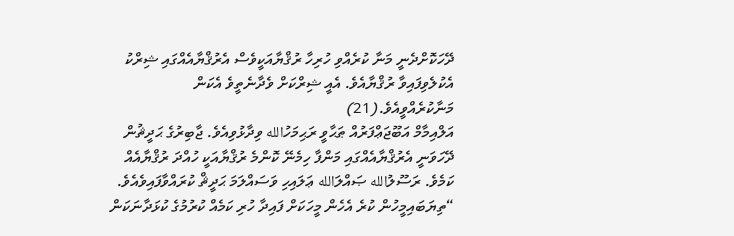ދޭހަކޮށްދެނީ މަނާ ކުރެއްވި ހުރިހާ ރުޤްޔާއަކީވެސް އެރުޤްޔާއެއްގައި ޝިރްކު އެކުލެވިފައިވާ ރުޤްޔާއެވެ. އެއީ ޝިރްކަށް ވެދާނެތީވެ އެކަން މަނާކުރެއްވީއެވެ.(21)
އަލްއިމާމް އަބޫޖަޢްފަރުއް ޠަޙާވީ ރަޙިމަހުالله ވިދާޅުވިއެވެ. ޖާބިރުގެ ޙަދީޘުން ދޭހަވަނީ އެރުޤްޔާއެއްގައި މަންފާ ހިމެނޭ ކޮންމެ ރުޤްޔާއަކީ ހުއްދަ ރުޤްޔާއެއް ކަމެވެ. ރަސޫލުالله ޞައްލަالله ޢަލައިހި ވަސައްލަމަ ޙަދީޘް ކުރައްވާފައިވެއެވެ. “ތިޔަބައިމީހުން ކުރެ އެހެން މީހަކަށް ފައިދާ ހުރި ކަމެއް ކުރުމުގެ ކުޅަދާނަކަން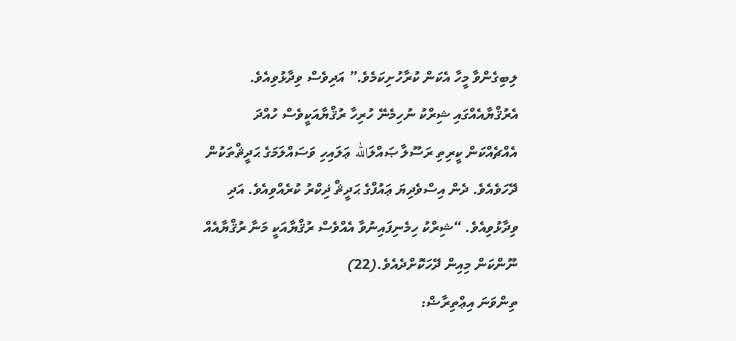ލިބިގެންވާ މީހާ އެކަން ކުރާހުށިކަމެވެ.” އަދިވެސް ވިދާޅުވިއެވެ. އެރުޤްޔާއެއްގައި ޝިރްކު ނުހިމެނޭ ހުރިހާ ރުޤްޔާއަކީވެސް ހުއްދަ އެއްޗެއްކަން ކީރިތި ރަސޫލާ ޞައްލަالله ޢަލައިހި ވަސައްލަމަގެ ޙަދީޘްތަކުން ދޭހަވެއެވެ. ދެން އިސްވެދިޔަ ޢައުފްގެ ޙަދީޘް ޛިކްރު ކުރެއްވިއެވެ. އަދި ވިދާޅުވިއެވެ. “ޝިރްކު ހިމެނިފައިނުވާ އެއްވެސް ރުޤްޔާއަކީ މަނާ ރުޤްޔާއެއް ނޫންކަން މިއިން ދޭހަކޮށްދެއެވެ.(22)
ތިންވަނަ އިޢްތިރާޟް: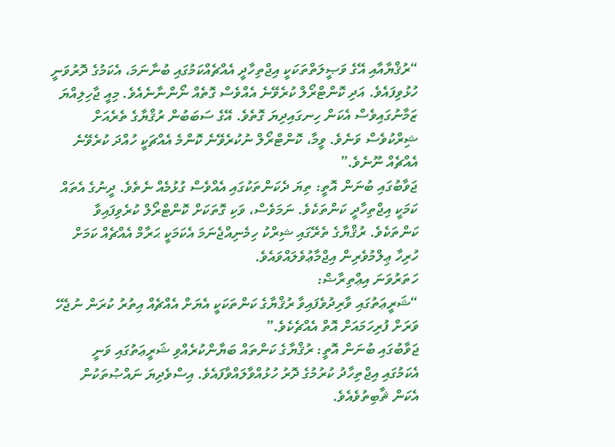“ރުޤްޔާއާއި އޭގެ ވަޞީލަތްތަކަކީ އިޖްތިހާދީ އެއްޗެއްކަމުގައި ބުނާނަމަ، އެކަމުގެ ދޮރުވަނީ ހުޅުވިފައެވެ. އަދި ކޮންޓްރޯލް ކުރެވޭނެ އެއްވެސް ގޮތެއް ނޯންނާނެއެވެ. މިއީ ޖާހިލިއްޔަ ޒަމާނުގައިވެސް އެކަން ހިނގައިދިޔަ ގޮތެވެ. އޭގެ ސަބަބުން ރުޤްޔާގެ ތެރެއަށް ޝިރްކުވެސް ވަނެވެ. ވީމާ، ކޮންޓްރޯލް ނުކުރެވޭނެ ކޮންމެ އެއްޗަކީ ހުއްދަ ކުރެވޭނެ އެއްޗެއް ނޫނެވެ.”
ޖަވާބުގައި ބުނަން އޮތީ: ތިޔަ ދެކަންތަކުގައި އެއްވެސް ގުޅުމެއް ނެތެވެ. ދީނުގެ އެތައް ކަމަކީ އިޖްތިހާދީ ކަންތަކެވެ. ނަމަވެސް، ވަކި ގޮތަކަށް ކޮންޓްރޯލް ކުރެވިފައިވާ ކަންތަކެވެ. ރުޤްޔާގެ ތެރޭގައި ޝިރްކު ހިމެނިއްޖެނަމަ އެކަމަކީ ޙަރާމް އެއްޗެއް ކަމަށް ހުރިހާ ޢިލްމުވެރިން އިޖްމާޢުވެލައްވައެވެ.
ހަތަރުވަނަ އިޢްތިރާޟް:
“ޝަރީޢަތުގައި ވާރިދުވެފައިވާ ރުޤްޔާގެ ކަންތަކަކީ އެޔަށް އެއްޗެއް އިތުރު ކުރަން ނުޖެހޭ ވަރަށް ފުރިހަމައަށް އޮތް އެއްޗެކެވެ.”
ޖަވާބުގައި ބުނަން އޮތީ: ރުޤްޔާގެ ކަންތައް ބަޔާންކުރެއްވި ޝަރީޢަތުގައި ވަނީ އެކަމުގައި އިޖްތިހާދު ކުރުމުގެ ދޮރު ހުޅުއްވާލައްވާފައެވެ. އިސްވެދިޔަ ނައްޞުތަކުން އެކަން ޘާބިތުވެއެވެ.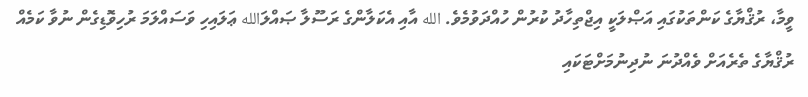ވީމާ، ރުޤްޔާގެ ކަންތަކުގައި އަޞްލަކީ އިޖްތިހާދު ކުރުން ހުއްދަވުމެވެ. الله އާއި އެކަލާންގެ ރަސޫލާ ޞައްލަالله ޢަލައިހި ވަސައްލަމަ ރުހިވޮޑިގެން ނުވާ ކަމެއް ރުޤްޔާގެ ތެރެއަށް ވެއްދުނަ ނުދިނުމަށްޓަކައި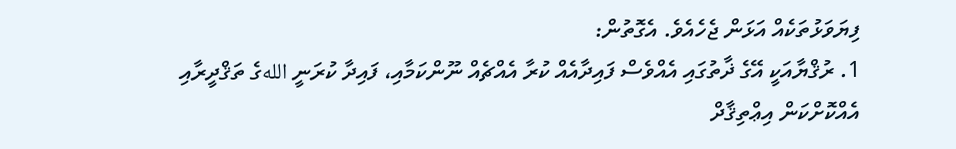ފިޔަވަޅުތަކެއް އަޅަން ޖެހެއެވެ. އެގޮތުން:
1. ރުޤްޔާއަކީ އޭގެ ޛާތުގައި އެއްވެސް ފައިދާއެއް ކުރާ އެއްޗެއް ނޫންކަމާއި، ފައިދާ ކުރަނީ اللهގެ ތަޤްދީރާއި އެއްކޮށްކަން އިޢްތިޤާދް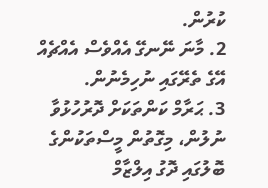ކުރުން.
2. މާނަ ނޭނގޭ އެއްވެސް އެއްޗެއް އޭގެ ތެރޭގައި ނުހިމެނުން.
3. ޙަރާމް ކަންތަކަށް ދޮރުހުޅުވާ ނުލުން، މިގޮތުން މީސްތަކުންގެ ބޮލުގައި ދޮގު އިލްޒާމް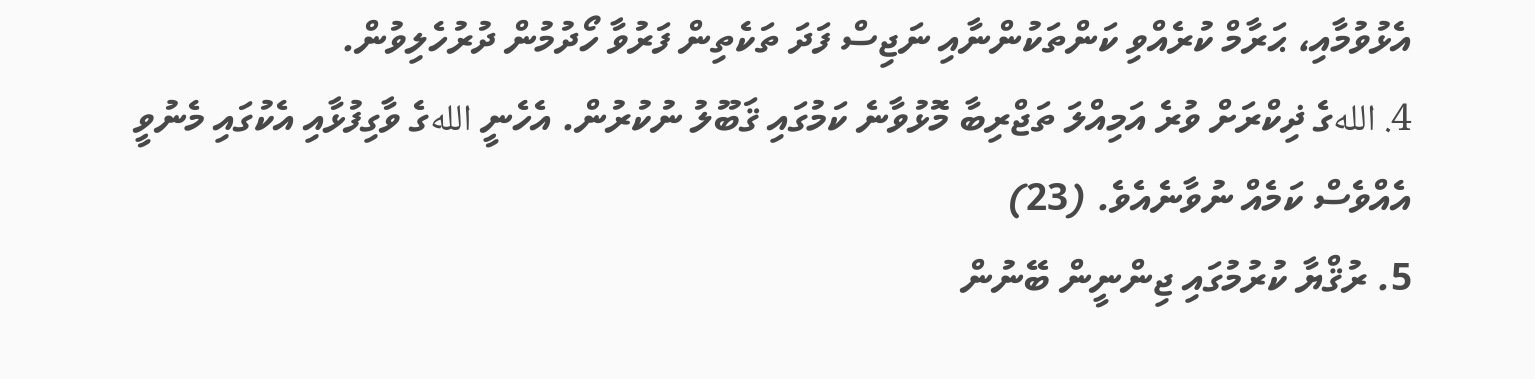އެޅުވުމާއި، ޙަރާމް ކުރެއްވި ކަންތަކުންނާއި ނަޖިސް ފަދަ ތަކެތިން ފަރުވާ ހޯދުމުން ދުރުހެލިވުން.
4. اللهގެ ޛިކްރަށް ވުރެ އަމިއްލަ ތަޖްރިބާ މޮޅުވާނެ ކަމުގައި ޤަބޫލު ނުކުރުން. އެހެނީ اللهގެ ވާގިފުޅާއި އެކުގައި މެނުވީ އެއްވެސް ކަމެއް ނުވާނެއެވެ. (23)
5. ރުޤްޔާ ކުރުމުގައި ޖިންނީން ބޭނުން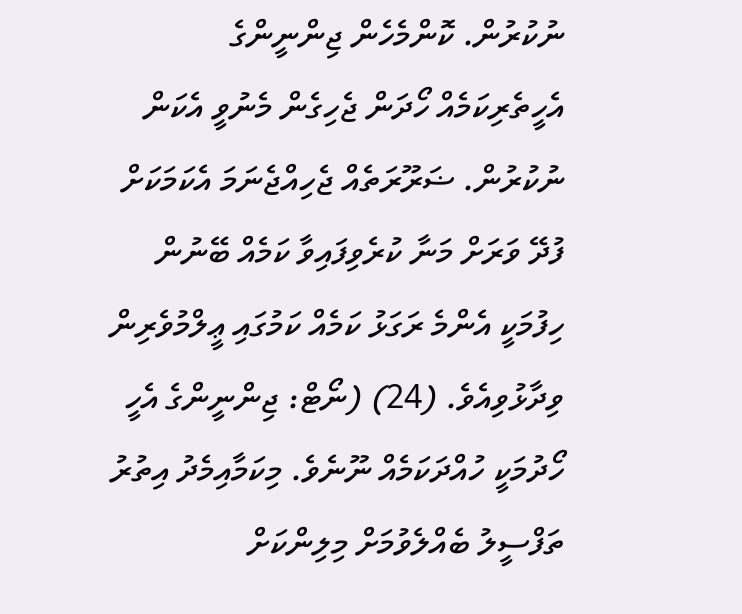ނުކުރުން. ކޮންމެހެން ޖިންނީންގެ އެހީތެރިކަމެއް ހޯދަން ޖެހިގެން މެނުވީ އެކަން ނުކުރުން. ޟަރޫރަތެއް ޖެހިއްޖެނަމަ އެކަމަކަށް ފުދޭ ވަރަށް މަނާ ކުރެވިފައިވާ ކަމެއް ބޭނުން ހިފުމަކީ އެންމެ ރަގަޅު ކަމެއް ކަމުގައި ޢީލްމުވެރިން ވިދާޅުވިއެވެ. (24) (ނޯޓް: ޖިންނީންގެ އެހީ ހޯދުމަކީ ހުއްދަކަމެއް ނޫނެވެ. މިކަމާއިމެދު އިތުރު ތަފްސީލު ބެއްލެވުމަށް މިލިންކަށް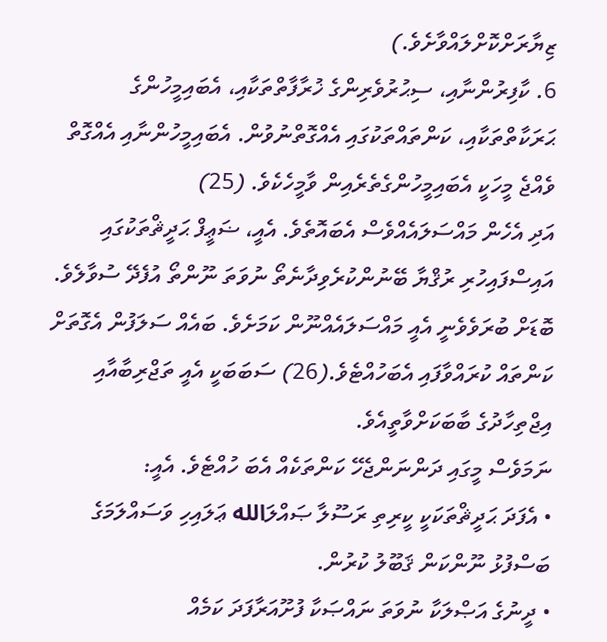ޒިޔާރަށްކޮށްލައްވާށެވެ.)
6. ކާފިރުންނާއި، ސިޙުރުވެރިންގެ ޚުރާފާތްތަކާއި، އެބައިމީހުންގެ ޙަރަކާތްތަކާއި، ކަންތައްތަކުގައި އެއްގޮތްނުވުން. އެބައިމީހުންނާއި އެއްގޮތް ވެއްޖެ މީހަކީ އެބައިމީހުންގެތެރެއިން ވާމީހެކެވެ. (25)
އަދި އެހެން މައްސަލައެއްވެސް އެބައޮތެވެ. އެއީ، ޟަޢީފް ޙަދީޘްތަކުގައި އައިސްފައިހުރި ރުޤްޔާ ބޭނުންކުރެވިދާނެތޯ ނުވަތަ ނޫންތޯ އުފެދޭ ސުވާލެވެ. ބޮޑަށް ބުރަވެވެނީ އެއީ މައްސަލައެއްނޫން ކަމަށެވެ. ބައެއް ސަލަފުން އެގޮތަށް ކަންތައް ކުރައްވާފައި އެބަހުއްޓެވެ.(26) ސަބަބަކީ އެއީ ތަޖްރިބާއާއި އިޖްތިހާދުގެ ބާބަކަށްވާތީއެވެ.
ނަމަވެސް މީގައި ދަންނަންޖެހޭ ކަންތަކެއް އެބަ ހުއްޓެވެ. އެއީ:
• އެފަދަ ޙަދީޘްތަކަކީ ކީރިތި ރަސޫލާ ޞައްލަالله ޢަލައިހި ވަސައްލަމަގެ ބަސްފުޅު ނޫންކަން ޤަބޫލު ކުރުން.
• ދީނުގެ އަޞްލަކާ ނުވަތަ ނައްޞަކާ ފުށޫއަރާފަދަ ކަމެއް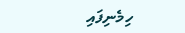ހިމެނިފައި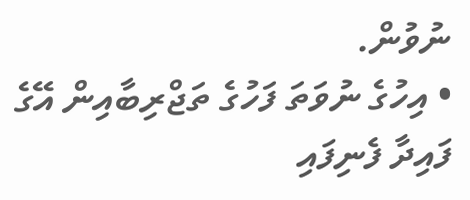ނުވުން.
• އިހުގެ ނުވަތަ ފަހުގެ ތަޖްރިބާއިން އޭގެ ފައިދާ ފެނިފައި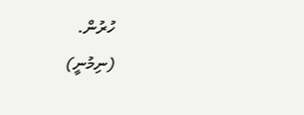ހުރުން.
(ނިމުނީ)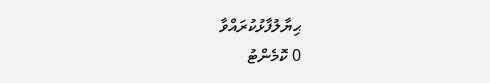ޙިޔާލުފާޅުކުރައްވާ
0 ކޮމެންޓު